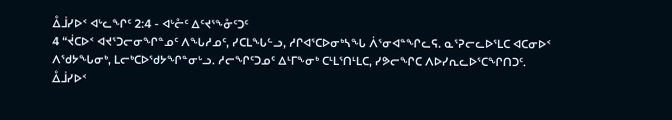ᐂᒨᓯᐅᑉ ᐊᒡᓚᖏᑦ 2:4 - ᐊᒡᓔᑦ ᐃᑦᔪᕐᖕᓁᑦᑐᑦ
4 “ᔫᑕᐅᑉ ᐊᔪᕐᑐᓕᓂᖏᓐᓄᑦ ᐱᖓᓱᓄᑦ, ᓯᑕᒪᖓᓪᓗ, ᓱᒋᐊᕐᑕᐅᓂᒃᓴᖓ ᐲᕐᓂᐊᓐᖏᓚᕋ. ᓇᕐᕈᓕᓚᐅᕐᒪᑕ ᐊᑕᓂᐅᑉ ᐱᖁᔭᖓᓂᒃ, ᒪᓕᒃᑕᐅᖁᔭᖏᓐᓂᒡᓗ. ᓱᓕᖏᑦᑐᓄᑦ ᐃᒻᒥᖕᓂᒃ ᑕᒻᒪᕐᑎᒻᒪᑕ, ᓯᕗᓕᖏᑕ ᐱᐅᓯᕆᓚᐅᕐᑕᖏᑎᑐᑦ.
ᐂᒨᓯᐅᑉ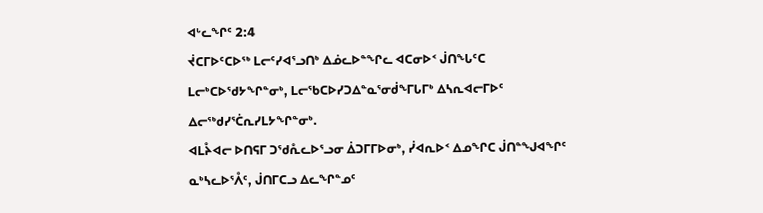ᐊᒡᓚᖏᑦ 2:4
ᔫᑕᒥᐅᑦᑕᐅᖅ ᒪᓕᑦᓯᐊᕐᓗᑎᒃ ᐃᓅᓚᐅᓐᖏᓚ ᐊᑕᓂᐅᑉ ᒎᑎᖓᑦᑕ ᒪᓕᒃᑕᐅᖁᔭᖏᓐᓂᒃ, ᒪᓕᖃᑕᐅᓯᑐᐃᓐᓇᕐᓂᑰᖕᒥᒐᒥᒃ ᐃᓴᕆᐊᓕᒥᐅᑦ ᐃᓕᖅᑯᓯᕐᑖᕆᓯᒪᔭᖏᓐᓂᒃ.
ᐊᒪᔧᐊᓕ ᐅᑎᕋᒥ ᑐᖁᕅᓚᐅᕐᓗᓂ ᐄᑐᒥᒥᐅᓂᒃ, ᓰᐊᕆᐅᑉ ᐃᓄᖏᑕ ᒎᑎᓐᖑᐊᖏᑦ ᓇᒃᓴᓚᐅᕐᐰᑦ, ᒎᑎᒥᑕᓗ ᐃᓚᖏᓐᓄᑦ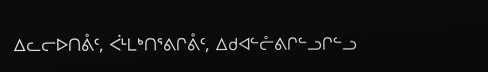ᐃᓚᓕᐅᑎᕔᑦ, ᐹᒻᒪᒃᑎᕐᕕᒋᕔᑦ, ᐃᑯᐊᓪᓔᕕᒋᓪᓗᒋᓪᓗ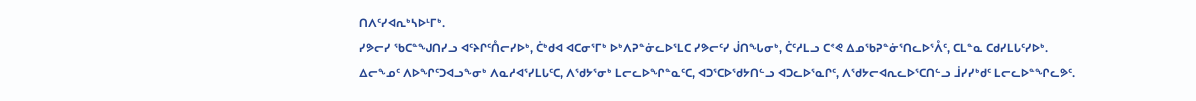ᑎᐱᑦᓯᐊᕆᒃᓴᐅᒻᒥᒃ.
ᓯᕗᓕᓯ ᖃᑕᓐᖑᑎᓯᓗ ᐊᑦᔨᒋᑦᑍᓕᓯᐅᒃ, ᑖᒃᑯᐊ ᐊᑕᓂᕐᒥᒃ ᐅᒃᐱᕈᓐᓃᓚᐅᕐᒪᑕ ᓯᕗᓕᑦᓯ ᒎᑎᖓᓂᒃ, ᑖᑦᓱᒪᓗ ᑕᕝᕙ ᐃᓄᖃᕈᓐᓃᕐᑎᓚᐅᕐᐰᑦ, ᑕᒪᓐᓇ ᑕᑯᓯᒪᒐᑦᓯᐅᒃ.
ᐃᓕᖕᓄᑦ ᐱᐅᖏᑦᑐᐊᓗᖕᓂᒃ ᐱᓇᓱᐊᕐᓯᒪᒐᑦᑕ, ᐱᖁᔭᕐᓂᒃ ᒪᓕᓚᐅᖏᓐᓇᑦᑕ, ᐊᑐᕐᑕᐅᖁᔭᑎᓪᓗ ᐊᑐᓚᐅᕐᓇᒋᑦ, ᐱᖁᔭᓕᐊᕆᓚᐅᕐᑕᑎᓪᓗ ᒨᓯᓯᒃᑯᑦ ᒪᓕᓚᐅᓐᖏᓚᕗᑦ.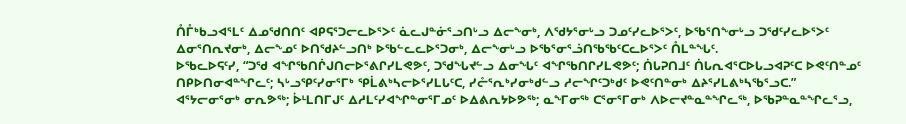ᑍᒤᒃᑲᓗᐊᕐᒪᑦ ᐃᓄᖁᑎᑎᑦ ᐊᑭᕋᕐᑐᓕᓚᐅᕐᐳᑦ ᓈᓚᒍᓐᓃᕐᓗᑎᒡᓗ ᐃᓕᖕᓂᒃ, ᐱᖁᔭᕐᓂᒡᓗ ᑐᓄᑦᓯᓚᐅᕐᐳᑦ, ᐅᖃᕐᑎᖕᓂᒡᓗ ᑐᖁᑦᓯᓚᐅᕐᐳᑦ ᐃᓂᕐᑎᕆᔪᓂᒃ, ᐃᓕᖕᓄᑦ ᐅᑎᖁᔨᓪᓗᑎᒃ ᐅᖃᓪᓚᓚᐅᕐᑐᓂᒃ, ᐃᓕᖕᓂᒡᓗ ᐅᖃᕐᓂᕐᓘᑎᖃᖃᑦᑕᓚᐅᕐᐳᑦ ᑍᒪᓐᖓᑦ.
ᐅᖃᓚᐅᕋᑦᓯ, “ᑐᖁ ᐊᖏᖃᑎᒌᒍᑎᓕᐅᕐᕕᒋᓯᒪᕙᕗᑦ, ᑐᖁᖓᔪᓪᓗ ᐃᓂᖓᑦ ᐊᖏᖃᑎᒋᓯᒪᕙᕗᑦ; ᑏᒐᕈᑎᒧᑦ ᑏᒐᕆᐊᕐᑕᐅᒐᓗᐊᕈᑦᑕ ᐅᕙᑦᑎᓐᓄᑦ ᑎᑭᐅᑎᓂᐊᓐᖏᓚᑦ; ᓴᒡᓗᕿᑦᓯᓂᕐᒥᒃ ᕿᒫᕕᒃᓴᓕᐅᕐᓯᒪᒐᑦᑕ, ᓯᓔᕐᕆᒃᓯᓂᒃᑯᓪᓗ ᓱᓕᖏᑦᑐᒃᑯᑦ ᐅᕙᑦᑎᓐᓂᒃ ᐃᔨᕐᓯᒪᕕᒃᓴᖃᕐᓗᑕ.”
ᐊᕐᔭᓕᓂᕐᓂᒃ ᓂᕆᕗᖅ; ᐆᒻᒪᑎᒥᒍᑦ ᐃᓱᒪᑦᓯᐊᖏᓐᓂᕐᒥᓄᑦ ᐅᐃᕕᕆᔭᐅᕗᖅ; ᓇᖕᒥᓂᖅ ᑕᕐᓂᕐᒥᓂᒃ ᐱᐅᓕᔪᓐᓇᓐᖏᓚᖅ, ᐅᖃᕈᓐᓇᓐᖏᓚᕐᓗ,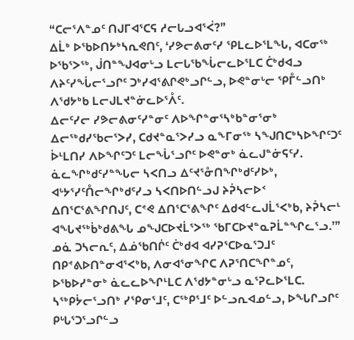“ᑕᓕᕐᐱᓐᓄᑦ ᑎᒍᒥᐊᕐᑕᕋ ᓱᓕᒐᓗᐊᕐᐹ?”
ᐃᒫᒃ ᐅᖃᐅᑎᔭᒃᓴᕆᕙᑎᑦ, ‘ᓯᕗᓕᕕᓂᑦᓯ ᕿᒪᓚᐅᕐᒪᖓ, ᐊᑕᓂᖅ ᐅᖃᕐᐳᖅ, ᒎᑎᓐᖑᐊᓂᒡᓗ ᒪᓕᒐᖃᖔᓕᓚᐅᕐᒪᑕ ᑖᒃᑯᐊᓗ ᐱᔨᑦᓯᖔᓕᕐᓗᒋᑦ ᑐᒃᓯᐊᕐᕕᒋᕙᒃᓗᒋᓪᓗ, ᐅᕙᓐᓂᒡᓕ ᕿᒤᓪᓗᑎᒃ ᐱᖁᔭᒃᑲ ᒪᓕᒍᒪᔪᓐᓃᓚᐅᕐᐰᑦ.
ᐃᓕᑦᓯᓕ ᓯᕗᓕᕕᓂᑦᓯᓐᓂᑦ ᐱᐅᖏᓐᓂᕐᓴᒃᑲᓐᓂᕐᓂᒃ ᐃᓕᖅᑯᓯᖃᓕᕐᐳᓯ, ᑕᑯᔪᓐᓇᕐᐳᓯᓗ ᓇᖕᒥᓂᖅ ᓴᖑᑎᑕᒃᓴᐅᖏᑦᑐᑦ ᐆᒻᒪᑎᓯ ᐱᐅᖏᑦᑐᑦ ᒪᓕᖔᕐᓗᒋᑦ ᐅᕙᓐᓂᒃ ᓈᓚᒍᓐᓃᕋᑦᓯ.
ᓈᓚᖏᒃᑯᑦᓯᓐᖓᓕ ᓴᐸᑎᓗ ᐃᑦᔪᕐᓁᑎᖏᒃᑯᑦᓯᐅᒃ, ᐊᒡᔭᕐᓯᑦᑍᓕᖏᒃᑯᑦᓯᓗ ᓴᐸᑎᐅᑎᓪᓗᒍ ᔨᕉᓴᓕᐅᑉ ᐃᑎᕐᑕᕐᕕᖏᑎᒍᑦ, ᑕᕝᕙ ᐃᑎᕐᑕᕐᕕᖏᑦ ᐃᑯᐊᓪᓚᒍᒫᕐᐸᒃᑲ, ᔨᕉᓴᓕᒻ ᐊᖓᔪᖅᑳᒃᑯᕕᖓ ᓄᖑᑕᐅᔪᒫᕐᐳᖅ ᖃᒥᑕᐅᔪᓐᓇᕈᒫᓐᖏᓚᕐᓗ.’”
ᓄᓈ ᑐᓴᓕᕆᑦ, ᐃᓅᖃᑎᒌᑦ ᑖᒃᑯᐊ ᐊᓯᕈᕐᑕᐅᓇᕐᑐᒧᑦ ᑎᑭᕝᕕᐅᑎᓐᓂᐊᕐᐸᒃᑲ, ᐱᓂᐊᕐᓂᖏᑕ ᐱᕈᕐᑎᑕᖏᓐᓄᑦ, ᐅᖃᐅᓯᓐᓂᒃ ᓈᓚᓚᐅᖏᒻᒪᑕ ᐱᖁᔭᓐᓂᒡᓗ ᓇᕐᕈᓚᐅᕐᒪᑕ.
ᓴᖅᑭᔮᓕᕐᓗᑎᒃ ᓯᕿᓂᕐᒧᑦ, ᑕᖅᑭᕐᒧᑦ ᐅᓪᓗᕆᐊᓄᓪᓗ, ᐅᖓᒋᓗᒋᑦ ᑭᒡᒐᕐᑐᕐᓗᒋᓪᓗ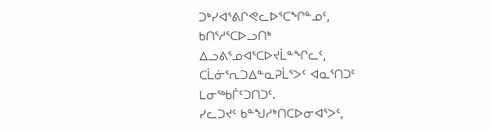ᑐᒃᓯᐊᕐᕕᒋᕙᓚᐅᕐᑕᖏᓐᓄᑦ, ᑲᑎᕐᓱᕐᑕᐅᓗᑎᒃ ᐃᓗᕕᕐᓄᐊᕐᑕᐅᔪᒫᓐᖏᓚᑦ, ᑕᒫᓃᕐᕆᑐᐃᓐᓇᕈᒫᕐᐳᑦ ᐊᓇᕐᑎᑐᑦ ᒪᓂᖅᑲᒦᑦᑐᑎᑐᑦ.
ᓯᓚᑐᔪᑦ ᑲᓐᖑᓱᒃᑎᑕᐅᓂᐊᕐᐳᑦ,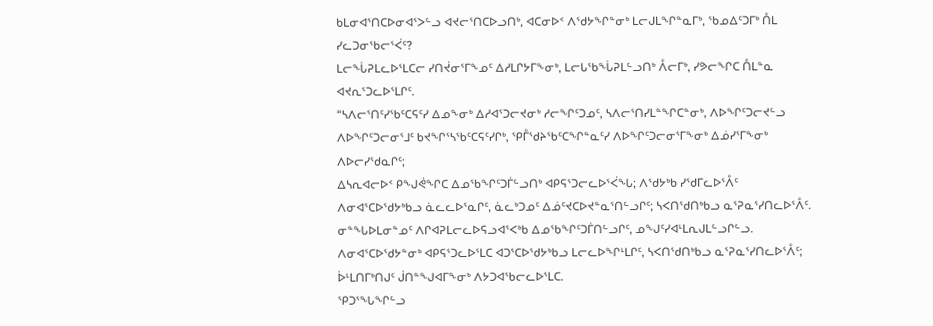ᑲᒪᓂᐊᕐᑎᑕᐅᓂᐊᕐᐳᓪᓗ ᐊᔪᓕᕐᑎᑕᐅᓗᑎᒃ, ᐊᑕᓂᐅᑉ ᐱᖁᔭᖏᓐᓂᒃ ᒪᓕᒍᒪᖏᓐᓇᒥᒃ, ᖃᓄᐃᑦᑐᒥᒃ ᑍᒪ ᓯᓚᑐᓂᖃᓕᕐᐹᑦ?
ᒪᓕᖔᕈᒪᓚᐅᕐᒪᑕᓕ ᓯᑎᔫᓂᕐᒥᖕᓄᑦ ᐃᓱᒪᒋᔭᒥᖕᓂᒃ, ᒪᓕᒐᖃᖔᕈᒪᓪᓗᑎᒃ ᐰᓕᒥᒃ, ᓯᕗᓕᖏᑕ ᑍᒪᓐᓇ ᐊᔪᕆᕐᑐᓚᐅᕐᒪᒋᑦ.
“ᓴᐱᓕᕐᑎᑦᓯᖃᑦᑕᕋᑦᓯ ᐃᓄᖕᓂᒃ ᐃᓱᐊᕐᑐᓕᔪᓂᒃ ᓱᓕᖏᑦᑐᓄᑦ, ᓴᐱᓕᕐᑎᓯᒪᓐᖏᑕᓐᓂᒃ, ᐱᐅᖏᑦᑐᓕᔪᓪᓗ ᐱᐅᖏᑦᑐᓕᓂᕐᒧᑦ ᑲᔪᖏᕐᓴᖃᑦᑕᕋᑦᓯᒋᒃ, ᕿᒤᖁᔨᖃᑦᑕᖏᓐᓇᑦᓯ ᐱᐅᖏᑦᑐᓕᓂᕐᒥᖕᓂᒃ ᐃᓅᓯᕐᒥᖕᓂᒃ ᐱᐅᓕᓯᖁᓇᒋᑦ;
ᐃᓴᕆᐊᓕᐅᑉ ᑭᖑᕚᖏᑕ ᐃᓄᖃᖏᑦᑐᒦᓪᓗᑎᒃ ᐊᑭᕋᕐᑐᓕᓚᐅᕐᐹᖓ; ᐱᖁᔭᒃᑲ ᓯᖁᒥᓚᐅᕐᐰᑦ ᐱᓂᐊᕐᑕᐅᖁᔭᒃᑲᓗ ᓈᓚᓚᐅᕐᓇᒋᑦ, ᓈᓚᒃᑐᓄᑦ ᐃᓅᑦᔪᑕᐅᔪᓐᓇᕐᑎᓪᓗᒋᑦ; ᓴᐸᑎᖁᑎᒃᑲᓗ ᓇᕐᕈᓇᕐᓯᑎᓚᐅᕐᐰᑦ. ᓂᓐᖓᐅᒪᓂᓐᓄᑦ ᐱᒋᐊᕈᒪᓕᓚᐅᕋᓗᐊᕐᐸᒃᑲ ᐃᓄᖃᖏᑦᑐᒦᑎᓪᓗᒋᑦ, ᓄᖑᑦᓯᐊᒻᒪᕆᒍᒪᓪᓗᒋᓪᓗ.
ᐱᓂᐊᕐᑕᐅᖁᔭᓐᓂᒃ ᐊᑭᕋᕐᑐᓚᐅᕐᒪᑕ ᐊᑐᕐᑕᐅᖁᔭᒃᑲᓗ ᒪᓕᓚᐅᖏᒻᒪᒋᑦ, ᓴᐸᑎᖁᑎᒃᑲᓗ ᓇᕐᕈᓇᕐᓯᑎᓚᐅᕐᐰᑦ; ᐆᒻᒪᑎᒥᒃᑎᒍᑦ ᒎᑎᓐᖑᐊᒥᖕᓂᒃ ᐱᔭᑐᐊᖃᓕᓚᐅᕐᒪᑕ.
ᕿᑐᕐᖓᖏᓪᓗ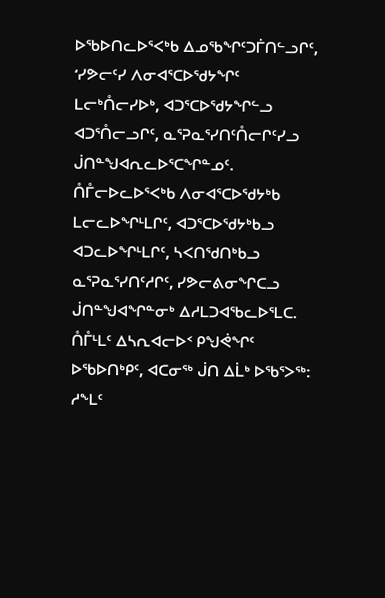ᐅᖃᐅᑎᓚᐅᕐᐸᒃᑲ ᐃᓄᖃᖏᑦᑐᒦᑎᓪᓗᒋᑦ, ‘ᓯᕗᓕᑦᓯ ᐱᓂᐊᕐᑕᐅᖁᔭᖏᑦ ᒪᓕᒃᑍᓕᓯᐅᒃ, ᐊᑐᕐᑕᐅᖁᔭᖏᓪᓗ ᐊᑐᕐᑍᓕᓗᒋᑦ, ᓇᕐᕈᓇᕐᓯᑎᑦᑍᓕᒋᑦᓯᓗ ᒎᑎᓐᖑᐊᕆᓚᐅᕐᑕᖏᓐᓄᑦ.
ᑍᒤᓕᐅᓚᐅᕐᐸᒃᑲ ᐱᓂᐊᕐᑕᐅᖁᔭᒃᑲ ᒪᓕᓚᐅᖏᒻᒪᒋᑦ, ᐊᑐᕐᑕᐅᖁᔭᒃᑲᓗ ᐊᑐᓚᐅᖏᒻᒪᒋᑦ, ᓴᐸᑎᖁᑎᒃᑲᓗ ᓇᕐᕈᓇᕐᓯᑎᑦᓱᒋᑦ, ᓯᕗᓕᕕᓂᖏᑕᓗ ᒎᑎᓐᖑᐊᖏᓐᓂᒃ ᐃᓱᒪᑐᐊᖃᓚᐅᕐᒪᑕ.
ᑍᒤᒻᒪᑦ ᐃᓴᕆᐊᓕᐅᑉ ᑭᖑᕚᖏᑦ ᐅᖃᐅᑎᒃᑭᑦ, ᐊᑕᓂᖅ ᒎᑎ ᐃᒫᒃ ᐅᖃᕐᐳᖅ: ᓱᖕᒪᑦ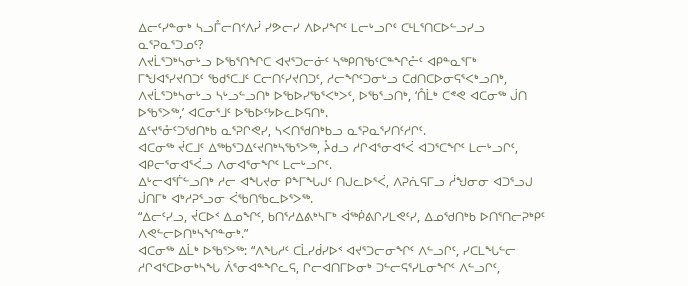ᐃᓕᑦᓯᓐᓂᒃ ᓴᓗᒤᓕᑎᑉᐱᓰ ᓯᕗᓕᓯ ᐱᐅᓯᖏᑦ ᒪᓕᒡᓗᒋᑦ ᑕᒻᒪᕐᑎᑕᐅᓪᓗᓯᓗ ᓇᕐᕈᓇᕐᑐᓄᑦ?
ᐱᔪᒫᕐᑐᒃᓴᓂᒡᓗ ᐅᖃᕐᑎᖏᑕ ᐊᔪᕐᑐᓕᓃᑦ ᓴᖅᑭᑎᖃᑦᑕᓐᖏᓔᑦ ᐊᑭᓐᓇᕐᒥᒃ ᒥᖑᐊᕐᓯᔪᑎᑐᑦ ᖃᑯᕐᑕᒧᑦ ᑕᓕᑎᑦᓯᔪᑎᑐᑦ, ᓱᓕᖏᑦᑐᓂᒡᓗ ᑕᑯᑎᑕᐅᓂᕋᕐᐸᒃᓗᑎᒃ, ᐱᔪᒫᕐᑐᒃᓴᓂᒡᓗ ᓴᒡᓗᓪᓗᑎᒃ ᐅᖃᐅᓯᖃᕐᐸᒃᐳᑦ, ᐅᖃᕐᓗᑎᒃ, ‘ᑍᒫᒃ ᑕᕝᕙ ᐊᑕᓂᖅ ᒎᑎ ᐅᖃᕐᐳᖅ,’ ᐊᑕᓂᕐᒧᑦ ᐅᖃᐅᑦᔭᐅᓚᐅᕋᑎᒃ.
ᐃᑦᔪᕐᓁᑦᑐᖁᑎᒃᑲ ᓇᕐᕈᒋᕙᓯ, ᓴᐸᑎᖁᑎᒃᑲᓗ ᓇᕐᕈᓇᕐᓯᑎᑦᓱᒋᑦ.
ᐊᑕᓂᖅ ᔫᑕᒧᑦ ᐃᖅᑲᕐᑐᐃᑦᔪᑎᒃᓴᖃᕐᐳᖅ, ᔧᑯᓗ ᓱᒋᐊᕐᓂᐊᕐᐹ ᐊᑐᕐᑕᖏᑦ ᒪᓕᒡᓗᒋᑦ, ᐊᑭᓕᕐᓂᐊᕐᐹᓗ ᐱᓂᐊᕐᓂᖏᑦ ᒪᓕᒡᓗᒋᑦ.
ᐃᒡᓕᐊᕐᒦᓪᓗᑎᒃ ᓱᓕ ᐊᖓᔪᓂ ᑭᖕᒥᖓᒍᑦ ᑎᒍᓚᐅᕐᐹ, ᐱᕈᕇᕋᒥᓗ ᓲᖑᓂᓂ ᐊᑐᕐᓗᒍ ᒎᑎᒥᒃ ᐊᒃᓱᕈᕐᓗᓂ ᐹᖃᑎᖃᓚᐅᕐᐳᖅ.
“ᐃᓕᑦᓯᓗ, ᔫᑕᐅᑉ ᐃᓄᖏᑦ, ᑲᑎᕐᓱᐃᕕᒃᓴᒥᒃ ᐋᖅᑮᕕᒋᓯᒪᕙᑦᓯ, ᐃᓄᖁᑎᒃᑲ ᐅᑎᕐᑎᓕᕈᒃᑭᑦ ᐱᕙᓪᓕᐅᑎᒃᓴᖏᓐᓂᒃ.”
ᐊᑕᓂᖅ ᐃᒫᒃ ᐅᖃᕐᐳᖅ: “ᐱᖓᓱᑦ ᑕᒫᓯᑰᓯᐅᑉ ᐊᔪᕐᑐᓕᓂᖏᑦ ᐱᓪᓗᒋᑦ, ᓯᑕᒪᖓᓪᓕ ᓱᒋᐊᕐᑕᐅᓂᒃᓴᖓ ᐲᕐᓂᐊᓐᖏᓚᕋ, ᒋᓕᐊᑎᒥᐅᓂᒃ ᑐᓪᓕᕋᕐᓯᒪᓂᖏᑦ ᐱᓪᓗᒋᑦ,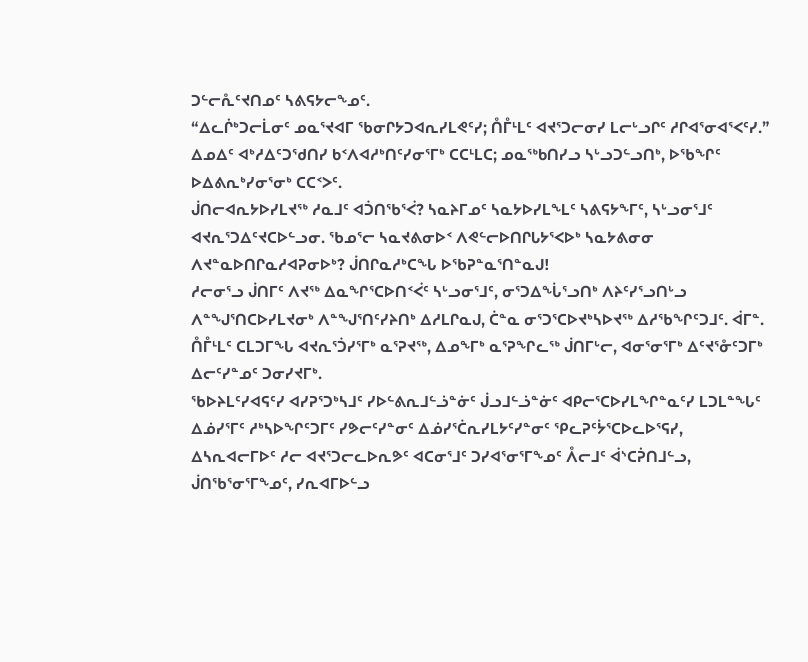ᑐᓪᓕᕅᑦᔪᑎᓄᑦ ᓴᕕᕋᔭᓕᖕᓄᑦ.
“ᐃᓚᒌᒃᑐᓕᒫᓂᑦ ᓄᓇᕐᔪᐊᒥ ᖃᓂᒋᔭᑐᐊᕆᓯᒪᕙᑦᓯ; ᑍᒤᒻᒪᑦ ᐊᔪᕐᑐᓕᓂᓯ ᒪᓕᒡᓗᒋᑦ ᓱᒋᐊᕐᓂᐊᕐᐸᑦᓯ.”
ᐃᓄᐃᑦ ᐊᒃᓱᐃᑦᑐᖁᑎᓯ ᑲᑉᐱᐊᓱᒃᑎᑦᓯᓂᕐᒥᒃ ᑕᑕᒻᒪᑕ; ᓄᓇᖅᑲᑎᓯᓗ ᓴᒡᓗᑐᓪᓗᑎᒃ, ᐅᖃᖏᑦ ᐅᐃᕕᕆᒃᓯᓂᕐᓂᒃ ᑕᑕᑉᐳᑦ.
ᒎᑎᓕᐊᕆᔭᐅᓯᒪᔪᖅ ᓱᓇᒧᑦ ᐊᑑᑎᖃᕐᐹ? ᓴᓇᔨᒥᓄᑦ ᓴᓇᔭᐅᓯᒪᖕᒪᑦ ᓴᕕᕋᔭᖕᒥᑦ, ᓴᒡᓗᓂᕐᒧᑦ ᐊᔪᕆᕐᑐᐃᑦᔪᑕᐅᓪᓗᓂ. ᖃᓄᕐᓕ ᓴᓇᔪᕕᓂᐅᑉ ᐱᕙᓪᓕᐅᑎᒋᒐᔭᕐᐸᐅᒃ ᓴᓇᔭᕕᓂᓂ ᐱᔪᓐᓇᐅᑎᒋᓇᓱᐊᕈᓂᐅᒃ? ᒎᑎᒋᓇᓱᒃᑕᖓ ᐅᖃᕈᓐᓇᕐᑎᓐᓇᒍ!
ᓱᓕᓂᕐᓗ ᒎᑎᒥᑦ ᐱᔪᖅ ᐃᓇᖏᕐᑕᐅᑎᑉᐹᑦ ᓴᒡᓗᓂᕐᒧᑦ, ᓂᕐᑐᐃᖔᕐᓗᑎᒃ ᐱᔨᑦᓯᕐᓗᑎᒡᓗ ᐱᓐᖑᕐᑎᑕᐅᓯᒪᔪᓂᒃ ᐱᓐᖑᕐᑎᑦᓯᔨᑎᒃ ᐃᓱᒪᒋᓇᒍ, ᑖᓐᓇ ᓂᕐᑐᕐᑕᐅᔪᒃᓴᐅᔪᖅ ᐃᓱᖃᖏᑦᑐᒧᑦ. ᐋᒥᓐ.
ᑍᒤᒻᒪᑦ ᑕᒪᑐᒥᖓ ᐊᔪᕆᕐᑑᓯᕐᒥᒃ ᓇᕐᕈᔪᖅ, ᐃᓄᖕᒥᒃ ᓇᕐᕈᖏᓚᖅ ᒎᑎᒥᒡᓕ, ᐊᓂᕐᓂᕐᒥᒃ ᐃᑦᔪᕐᓁᑦᑐᒥᒃ ᐃᓕᑦᓯᓐᓄᑦ ᑐᓂᓯᔪᒥᒃ.
ᖃᐅᔨᒪᑦᓯᐊᕋᑦᓯ ᐊᓯᕈᕐᑐᒃᓴᒧᑦ ᓯᐅᓪᕕᕆᒧᓪᓘᓐᓃᑦ ᒎᓗᒧᓪᓘᓐᓃᑦ ᐊᑭᓕᕐᑕᐅᓯᒪᖏᓐᓇᑦᓯ ᒪᑐᒪᓐᖓᑦ ᐃᓅᓯᕐᒥᑦ ᓱᒃᓴᐅᖏᑦᑐᒥᑦ ᓯᕗᓕᑦᓯᓐᓂᑦ ᐃᓅᓯᕐᑖᕆᓯᒪᔭᑦᓯᓐᓂᑦ ᕿᓚᕈᑦᔮᕐᑕᐅᓚᐅᕐᕋᓯ,
ᐃᓴᕆᐊᓕᒥᐅᑦ ᓱᓕ ᐊᔪᕐᑐᓕᓚᐅᕆᕗᑦ ᐊᑕᓂᕐᒧᑦ ᑐᓯᐊᕐᓂᕐᒥᖕᓄᑦ ᐰᓕᒧᑦ ᐋᔅᑕᕉᑎᒧᓪᓗ, ᒎᑎᖃᕐᓂᕐᒥᖕᓄᑦ, ᓯᕆᐊᒥᐅᓪᓗ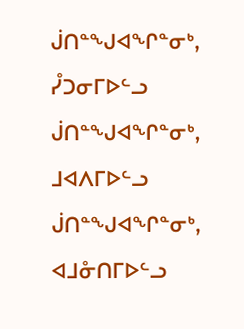ᒎᑎᓐᖑᐊᖏᓐᓂᒃ, ᓮᑐᓂᒥᐅᓪᓗ ᒎᑎᓐᖑᐊᖏᓐᓂᒃ, ᒧᐊᐱᒥᐅᓪᓗ ᒎᑎᓐᖑᐊᖏᓐᓂᒃ, ᐊᒧᓁᑎᒥᐅᓪᓗ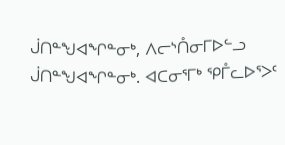ᒎᑎᓐᖑᐊᖏᓐᓂᒃ, ᐱᓕᔅᑍᓂᒥᐅᓪᓗ ᒎᑎᓐᖑᐊᖏᓐᓂᒃ. ᐊᑕᓂᕐᒥᒃ ᕿᒤᓚᐅᕐᐳᑦ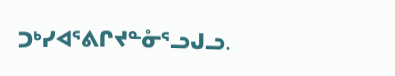ᑐᒃᓯᐊᕐᕕᒋᔪᓐᓁᕐᓗᒍᓗ.